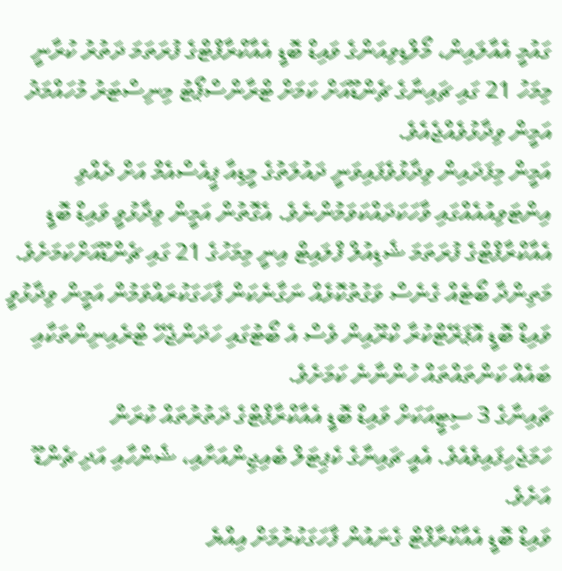ގައުމީ އެއާލައިން، މޯލްޑިވިއަންގެ ވައިޑް ބޮޑީ އެއާކްރާފްޓްގެ ފުރަތަމަ ދަތުރު ކުރާނީ މިމަހު 21 ގައި ޗައިނާގެ ޗެންޑޫއަށް ކަމަށް ޓްރާންސްޕޯޓު މިނިސްޓަރު މުހައްމަދު އަމީން ވިދާޅުވެއްޖެއެވެ.
އަމީން މިފަދައިން ވިދާޅުވެފައިވަނީ ދައުލަތުގެ މީޑިއާ ޕީއެސްއެމް އަށް ދެއްވި އިންޓަވިއުއެއްގައި ވާހަކަދައްކަވަމުންނެވެ. އެގޮތުން އަމީން ވިދާޅުވީ ވައިޑް ބޮޑީ އެއާކްރާފްޓްގެ ފުރަތަމަ ޝެޑިއުލް ފްލައިޓް އިނީ މިމަހުގެ 21 ގައި ޗެންޑޫއަށްކަމަށެވެ. މަތިންދާ ބޯޓެއް ގެނެސް ވަގުތުކޮޅެއް ނަގާނެކަން ފާހަގަކުރައްވަމުން އަމީން ވިދާޅުވީ ވައިޑް ބޮޑީ އޮޕަރޭޓްކުރާ ކްރޫއިން ވެސް އެ ބޯޓުގައި ހަދަންޖެހޭ ޓްރެއިނިންތަކާއި ބައެއް ކަންތައްތައް ހުންނާނެ ކަމަށެވެ.
ޗައިނާގެ 3 ސިޓީއަކަށް ވައިޑް ބޮޑީ އެއާކްރާފްޓްގެ ދަތުރުތައް ކުރަން ހަމަޖެހިފައިވެއެވެ. އެއީ ޗައިނާގެ ކެޕިޓަލް ބެއިޖިންއަށާއި، ޝެންހާއި އަދި ޗެންޑޫ އަށެވެ.
ވައިޑް ބޮޑީ އެއާކްރާފްޓް ގެނައުން ފާހަގަކުރުމަށް އިއްޔެ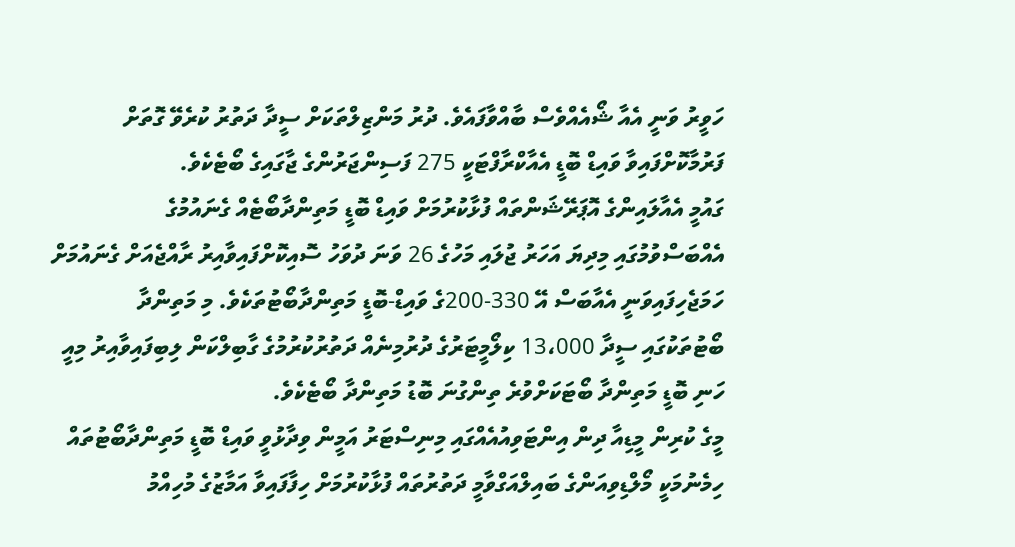ހަވީރު ވަނީ އެއާ ޝޯއެއްވެސް ބާއްވާފައެވެ. ދުރު މަންޒިލްތަކަށް ސީދާ ދަތުރު ކުރެވޭ ގޮތަށް ފަރުމާކޮށްފައިވާ ވައިޑް ބޮޑީ އެއާކްރާފްޓަކީ 275 ފަސިންޖަރުންގެ ޖާގައިގެ ބޯޓެކެވެ.
ގައުމީ އެއާލައިންގެ އޮޕަރޭޝަންތައް ފުޅާކުރުމަށް ވައިޑް ބޮޑީ މަތިންދާބޯޓެއް ގެނައުމުގެ އެއްބަސްވުމުގައި މިދިޔަ އަހަރު ޖުލައި މަހުގެ 26 ވަނަ ދުވަހު ސޮއިކޮށްފައިވާއިރު ރާއްޖެއަށް ގެނައުމަށް ހަމަޖެހިފައިވަނީ އެއާބަސް އޭ 330-200ގެ ވައިޑް-ބޮޑީ މަތިންދާބޯޓުތަކެވެ. މި މަތިންދާ ބޯޓުތަކުގައި ސީދާ 13،000 ކިލޯމީޓަރުގެ ދުރުމިނެއް ދަތުރުކުރުމުގެ ގާބިލްކަން ލިބިފައިވާއިރު މިއީ ހަނި ބޮޑީ މަތިންދާ ބޯޓަކަށްވުރެ ތިންގުނަ ބޮޑު މަތިންދާ ބޯޓެކެވެ.
މީގެ ކުރިން މީޑިއާ ދިން އިންޓަވިއުއެއްގައި މިނިސްޓަރު އަމީން ވިދާޅުވީ ވައިޑް ބޮޑީ މަތިންދާބޯޓުތައް ހިމެނުމަކީ މޯލްޑިވިއަންގެ ބައިލްއަގްވާމީ ދަތުރުތައް ފުޅާކުރުމަށް ހިފާފައިވާ އަމާޒުގެ މުހިއްމު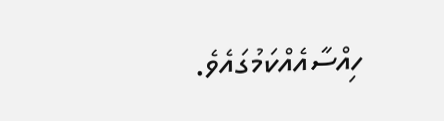ހިއްސާއެއްކަމުގައެވެ.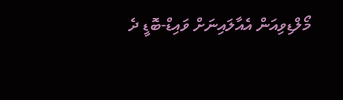މޯލްޑިވިއަން އެއާލައިނަށް ވައިޑް-ބޮޑީ ދެ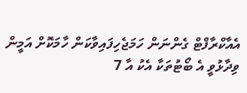އެއާކްރާފްޓް ގެންނަން ހަމަޖެހިފައިވާކަން ހާމަކޮށް އަމީން ވިދާޅުވީ އެ ބޯޓުތަކާ އެކު އާ 7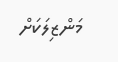މަންޒިލަކަށް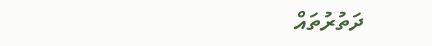ދަތުރުތައް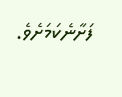ފަށާނެކަމަށެވެ.